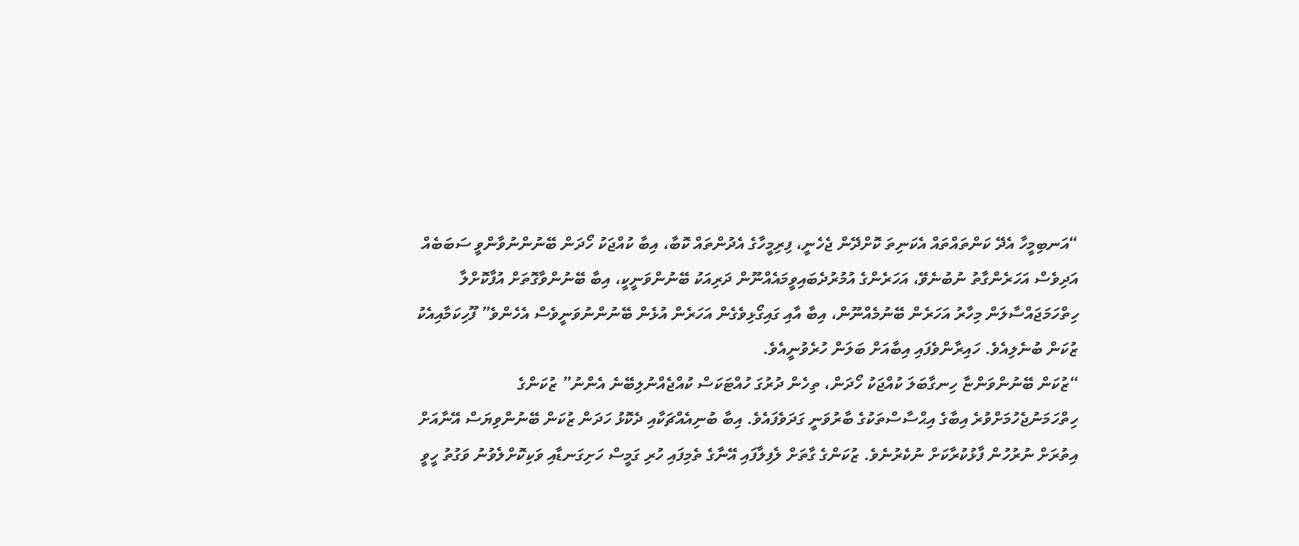“އަނބިމީހާ އެދޭ ކަންތައްތައް އެކަނިތަ ކޮށްދޭން ޖެހެނީ، ފިރިމީހާގެ އެދުންތައް ކޮބާ، އިބާ ކުއްޖަކު ހޯދަން ބޭނުންނުވާންވީ ސަބަބެއް އަދިވެސް އަހަރެންގާތު ނުބުނެވޭ، އަހަރެންގެ އުމުރުދެބައިވީމައެއްނޫން ދަރިއަކު ބޭނުންވަނީކީ، އިބާ ބޭނުންވާގޮތަށް އުފާކޮށްލާ ހިތްހަމަޖައްސާލަން މިހާރު އަހަރެން ބޭނުމެއްނޫން، އިބާ އާއި ގައިގޯޅިވެގެން އަހަރެން އުޅެން ބޭނުންނުވަނީވެސް އެހެންވެ” ފޫހިކަމާއިއެކު ޒުކަން ބުނެލިއެވެ. ހައިރާންވެފައި އިބާއަށް ބަލަން ހުރެވުނީއެވެ.
“ޒުކަން ބޭނުންވަންޏާ ހިނގާބަލަ ކުއްޖަކު ހޯދަން، ތިހެން ދުރުގަ ހުއްޓަކަސް ކުއްޖެއްނުލިބޭނެ އެންނު” ޒުކަންގެ ހިތްހަމަނުޖެހުމަށްވުރެ އިބާގެ އިޙްސާސްތަކުގެ ބާރުވަނީ ގަދަވެފައެވެ. އިބާ ބުނިއެއްޗަކާއި ދެކޮޅު ހަދަން ޒުކަން ބޭނުންވިޔަސް އޭނާއަށް އިތުރަށް ނުރުހުން ފާޅުކުރާކަށް ނުކެރުނެވެ. ޒުކަންގެ ގާތަށް ލެފިލާފައި އޭނާގެ ތެމިފައި ހުރި ގަމީސް ހަށިގަނޑާއި ވަކިކޮށްލެވުނު ވަގުތު ހީވީ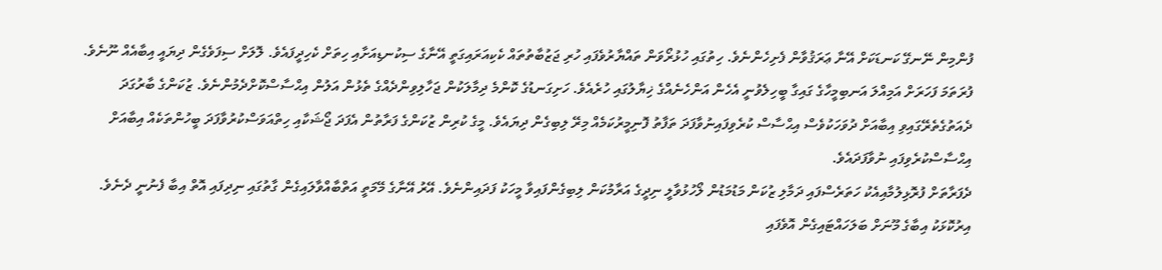ފުންމިން ނޭނގޭ ކަނޑަކަށް އޭނާ ޢަރަޤުވާން ފެށިހެންނެވެ. ހިތުގައި ހުޅުރޯވަން ތައްޔާރުވެފައި ހުރި ޖަޒުބާތުތައް ކެކިއަރައިގަތީ އޭނާގެ ސިކުނޑިއަށާއި ހިތަށް ކެހިދީފައެވެ. ލޮލަށް ސިފަވެގެން ދިޔައީ އިބާއެއް ނޫނެވެ. ފުރަތަމަ ފަހަރަށް އަމިއްލަ އަނބިމީހާގެ ގައިގާ ބީހިލެވުނީ އެހެން އަންހެނެއްގެ ޚިޔާލުގައި ހުރެއެވެ. ހަށިގަނޑުގެ ކޮންމެ ދިމާލަކުން ޖަހާލިވިންދެއްގެ ތެޅުން އަލުން އިޙްސާސްކޮށްދެމުންނެވެ. ޒުކަންގެ ބާރުގަދަ ދެއަތުގެތެރޭގައިވި އިބާއަށް ދުވަހަކުވެސް އިޙްސާސް ކުރެވިފައިނުވާފަދަ ތަފާތު ފޮނިމީރުކަމެއް މިރޭ ލިބިގެން ދިޔައެވެ. މީގެ ކުރިން ޒުކަންގެ ފަރާތުން އެފަދަ ޖޯޝަކާއި ހިތްއަވަސްކުރުވާފަދަ ބީހުންތަކެއް އިބާއަށް އިޙްސާސްކުރެވިފައި ނުވާފަދައެވެ.
ދެފަރާތަށް ފުރޮޅިލުމާއިއެކު ހަތަރެސްފައި ދަމާލި ޒުކަން މަޑުމަޑުން ލޯހުޅުވާލީ ނިދީގެ އަރާމުކަން ލިބިގެންފައިވާ މީހަކު ފަދައިންނެވެ. އޭރު އޭނާގެ މޭމަތީ އަތްބާއްވާލައިގެން ގާތުގައި ނިދިފައި އޮތް އިބާ ފެނުނީ ދެނެވެ. އިރުކޮޅަކު އިބާގެ މޫނަށް ބަލަހައްޓައިގެން އޮވެފައި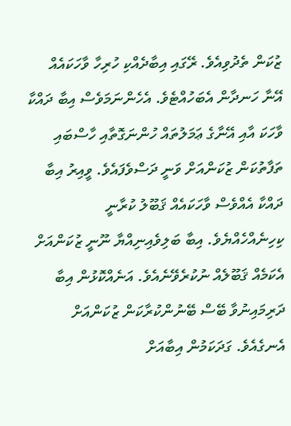ޒުކަން ތެދުވިއެވެ. ރޭގައި އިބާދެއްކި ހުރިހާ ވާހަކައެއް އޭނާ ހަނދާން އެބަހުއްޓެވެ. އެހެންނަމަވެސް އިބާ ދައްކާ ވާހަކަ އާއި އޭނާގެ ޢަމަލުތައް ހުންނަގޮތާއި ހާސްބައި ތަފާތުކަން ޒުކަންއަށް ވަނީ ދަސްވެފައެވެ. ވީއިރު އިބާ ދައްކާ އެއްވެސް ވާހަކައެއް ޤަބޫލު ކުރާނީ ކިހިނެއްހެއްޔެވެ. އިބާ ބަލިވެއިނިއްޔާ ނޫނީ ޒުކަންއަށް އެކަމެއް ޤަބޫލެއް ނުކުރެވޭނެއެވެ. އަނެއްކޮޅުން އިބާ ދަރިމައިނުވާ ބޭސް ބޭނުންކުރާކަން ޒުކަންއަށް އެނގެއެވެ. ގަދަކަމުން އިބާއަށް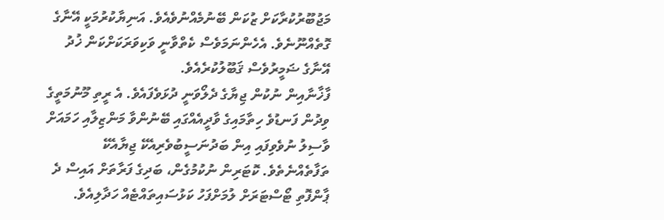މަޖުބޫރުކުރާކަށް ޒުކަން ބޭނުމެއްނުވެއެވެ. އަނިޔާކުރުމަކީ އޭނާގެ ގޮތެއްނޫނެވެ. އެހެންނަމަވެސް ކެތްވާނީ ވަކިވަރަކަށްކަން ޚުދު އޭނާގެ ޟަމީރުވެސް ޤަބޫލުކުރެއެވެ.
ފާޚާނާއިން ނުކުން ޖިޔާގެ ދެލޯވަނީ ދުޅަވެފައެވެ. އެ ރީތި މޫނުމަތީގެ ވިދުން ފަނޑުވެ ހިތާމައިގެ ވާދީއެއްގައި ބޭނުންވާ މަންޒިލާއި ހަމައަށް ވާސިލު ނުވެވިފައި އިން ބަދުނަސީބުވެރިއެކޭ ޖިޔާއެކޭ ތަފާތެއްނެތެވެ. ކޮޓަރިން ނުކުމުގެން، ބަދިގެ ފަރާތަށް އައިސް ދެ ޕާންފޮތި ޓޯސްޓަރަށް ލުމަށްފަހު ކަޅުސައިތައްޓެއް ހަދާލިއެވެ.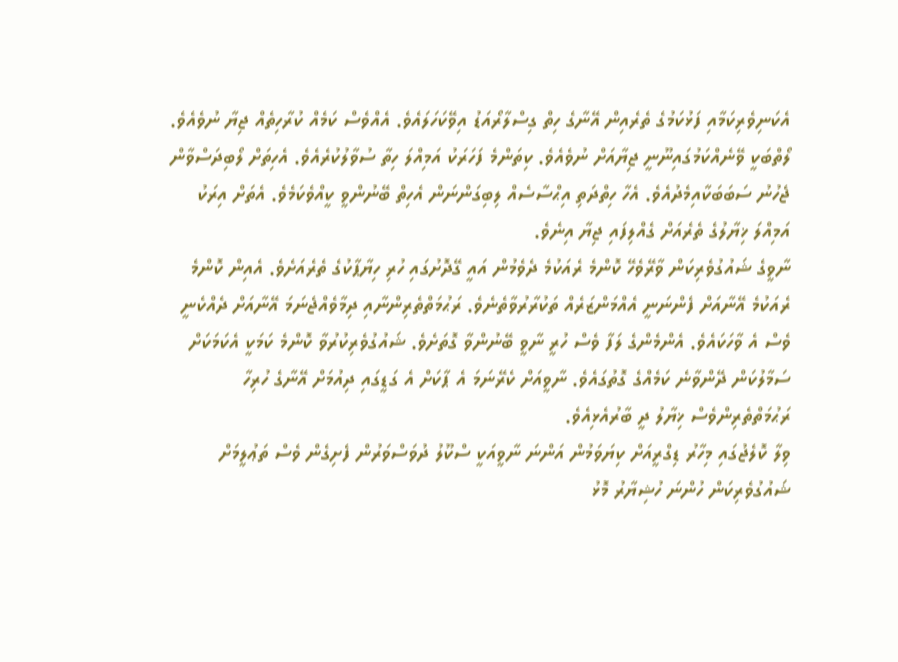އެކަނިވެރިކަމާއި ފަޅުކަމުގެ ތެރެއިން އޭނާގެ ހިތް ގިސްލާރޯއަޑު އިވޭކަހަލައެވެ. އެއްވެސް ކަމެއް ކުރާހިތެއް ޖިޔާ ނުވެއެވެ. ލޯތްބަކީ ވޭނެއްކަމުގައިނޫނީ ޖިޔާއަށް ނުވެއެވެ. ކިތަންމެ ފަހަރަކު އަމިއްލަ ހިތާ ސުވާލުކުރެއެވެ. އެހިތަށް ލޯބިދަސްވާން ޖެހުނު ސަބަބަކާއިމެދުއެވެ. އެހާ ހިތްދަތި އިޙްސާސެއް ލިބިގަންނަން އެހިތް ބޭނުންވީ ކީއްވެކަމެވެ. އެތަށް އިރަކު އަމިއްލަ ޚިޔާލުގެ ތެރެއަށް ގެއްލިފައި ޖިޔާ އިނެވެ.
ނާވީގެ ޝައުގުވެރިކަން ވާރޭވެހޭ ކޮންމެ ރެއަކުމެ ދެވެމުން އައީ ގޭދޮށުގައި ހުރި ހިޔާޕާކުގެ ތެރެއަށެވެ. އެއިން ކޮންމެ ރެއަކުމެ އޭނާއަށް ފެންނަނީ އެއްމަންޒަރެއް ތަކުރާރުވާތެނެވެ. ރަޙުމަތްތެރިންނާއި ދިމާވެއްޖެނަމަ އޭނާއަށް ދެއްކެނީ ވެސް އެ ވާހަކައެވެ. އެންމެންގެ ލަފާ ވެސް ހުރީ ނާވީ ބޭނުންވާ ގޮތަށެވެ. ޝައުގުވެރިކުރުވާ ކޮންމެ ކަމަކީ އެކަމަކަށް ސަމާލުކަން ދޭންވާނެ ކަމެއްގެ ގޮތުގައެވެ. ނާވީއަށް ކެރޭނަމަ އެ ޕާކަށް އެ ގަޑީގައި ދިއުމަށް އޭނާގެ ހުރިހާ ރަޙުމަތްތެރިންވެސް ޚިޔާލު ދީ ބާރުއެޅިއެވެ.
ވިލާ ކޮލެޖުގައި މިހާރު ޑިގްރީއަށް ކިޔަވަމުން އަންނަ ނާވީއަކީ ސްކޫލު ދުވަސްވަރުން ފެށިގެން ވެސް ތަޢުލީމަށް ޝައުގުވެރިކަން ހުންނަ ހުޝިޔާރު މޮޅު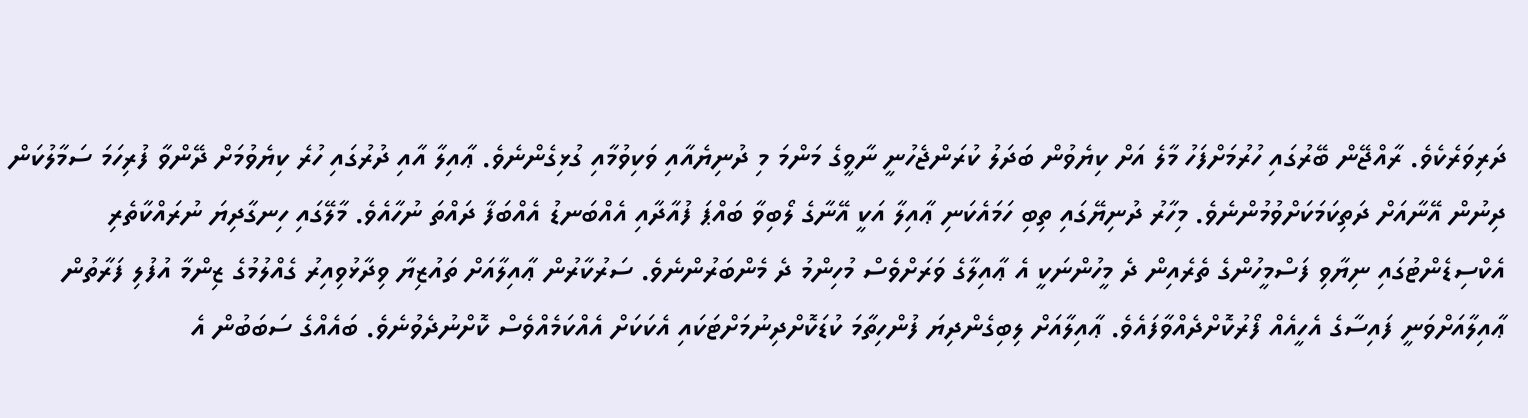ދަރިވަރެކެވެ. ރާއްޖޭން ބޭރުގައި ހުރުމަށްފަހު މާލެ އަށް ކިޔެވުން ބަދަލު ކުރަންޖެހުނީ ނާވީގެ މަންމަ މި ދުނިޔެއާއި ވަކިވުމާއި ގުޅިގެންނެވެ. ޢާއިލާ އާއި ދުރުގައި ހުރެ ކިޔެވުމަށް ދޭންވާ ފުރިހަމަ ސަމާލުކަން ދިނުން އޭނާއަށް ދަތިކަމަކަށްވުމުންނެވެ. މިހާރު ދުނިޔޭގައި ތިބި ހަމައެކަނި ޢާއިލާ އަކީ އޭނާގެ ލޯބިވާ ބައްޕަ ފުއާދާއި އެއްބަނޑު އެއްބަފާ ދައްތަ ނުހާއެވެ. މާލޭގައި ހިނގާދިޔަ ނުރައްކާތެރި އެކްސިޑެންޓުގައި ނިޔާވި ފަސްމީހުންގެ ތެރެއިން ދެ މީހުންނަކީ އެ ޢާއިލާގެ ވަރަށްވެސް މުހިންމު ދެ މެންބަރުންނެވެ. ސަރުކާރުން ޢާއިލާއަށް ތައުޒިޔާ ވިދާޅުވިއިރު ގެއްލުމުގެ ޒިންމާ އުފުލި ފަރާތުން ޢާއިލާއަށްވަނީ ފައިސާގެ އެހީއެއް ފޯރުކޮށްދެއްވާފައެވެ. ޢާއިލާއަށް ލިބިގެންދިޔަ ފުންހިތާމަ ކުޑަކޮށްދިނުމަށްޓަކައި އެކަކަށް އެއްކަމެއްވެސް ކޮށްނުދެވުނެވެ. ބައެއްގެ ސަބަބުން އެ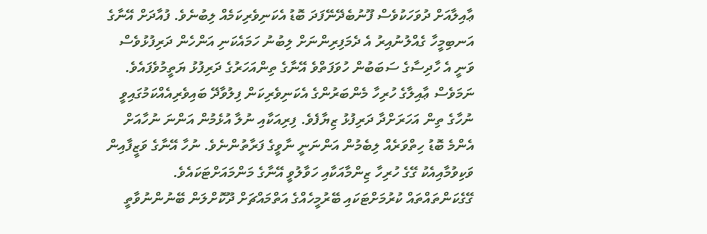ޢާއިލާއަށް ދުވަހަކުވެސް ފޫނުބެދޭނޭފަދަ ބޮޑު އެކަނިވެރިކަމެއް ލިބުނެވެ. ފުއާދަށް އޭނާގެ އަނބިމީހާ ގެއްލުނުއިރު އެ ދެމަފިރިންނަށް ލިބުނު ހަމައެކަނި އަންހެން ދަރިފުޅުވެސް ވަނީ އެ ހާދިސާގެ ސަބަބުން ހުވަފަތްވެ އޭނާގެ ތިންއަހަރުގެ ދަރިފުޅު ޔަތީމުވެފައެވެ. ނަމަވެސް ޢާއިލާގެ ހުރިހާ މެންބަރުންގެ އެކަނިވެރިކަން ފިލުވާދޭ ބައިވެރިއެއްކަމުގައިވީ ނުހާގެ ތިން އަހަރަށްދާ ދަރިފުޅު ޒިޔާފެވެ. ފިރިއަކާއި ނުލާ އުޅެމުން އަންނަ ނުހާއަށް އެންމެ ބޮޑު ހިތްވަރެއް ލިބެމުން އަންނަނީ ނާވީގެ ފަރާތުންނެވެ. ނުހާ އޭނާގެ ވަޒީފާއިން ވަކިވުމާއިއެކު ގޭގެ ހުރިހާ ޒިންމާއަކާއި ހަވާލުވީ އޭނާގެ މަންމައަށްޓަކައެވެ. ގޭގެކަންތައްތައް ކުރުމަށްޓަކައި ބޭރުމީހެއްގެ އަތްމައްޗަށް ދޫކޮށްލަން ބޭނުންނުވާތީ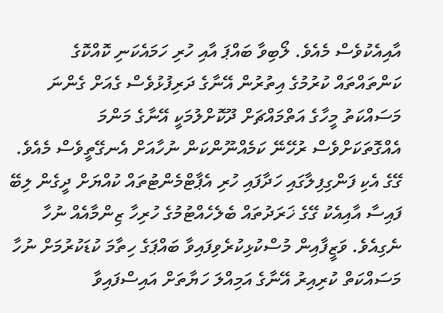އާއިއެކުވެސް މެއެވެ. ލޯބިވާ ބައްޕަ އާއި ހުރި ހަމައެކަނި ކޮއްކޮގެ ކަންތައްތައް ކުރުމުގެ އިތުރުން އޭނާގެ ދަރިފުޅުވެސް ގެއަށް ގެންނަ މަސައްކަތު މީހާގެ އަތްމައްޗަށް ދޫކޮށްލުމަކީ އޭނާގެ މަންމަ އެއްގޮތަކަށްވެސް ރުހޭނޭ ކަމެއްނޫންކަން ނުހާއަށް އެނގޭތީވެސް މެއެވެ. ގޭގެ އެކި ފަންގިފިލާގައި ހަދާފައި ހުރި އެޕާޓްމެންޓުތައް ކުއްޔަށް ދީގެން ލިބޭ ފައިސާ އާއިއެކު ގޭގެ ޚަރަދުތައް ބެލެހެއްޓުމުގެ ހުރިހާ ޒިންމާއެއް ނުހާ ނެގިއެވެ. ވަޒީފާއިން މުސްކުޅިކުރެވިފައިވާ ބައްޕަގެ ހިތާމަ ކުޑަކުރުމަށް ނުހާ މަސައްކަތް ކުރިއިރު އޭނާގެ އަމިއްލަ ހަޔާތަށް އައިސްފައިވާ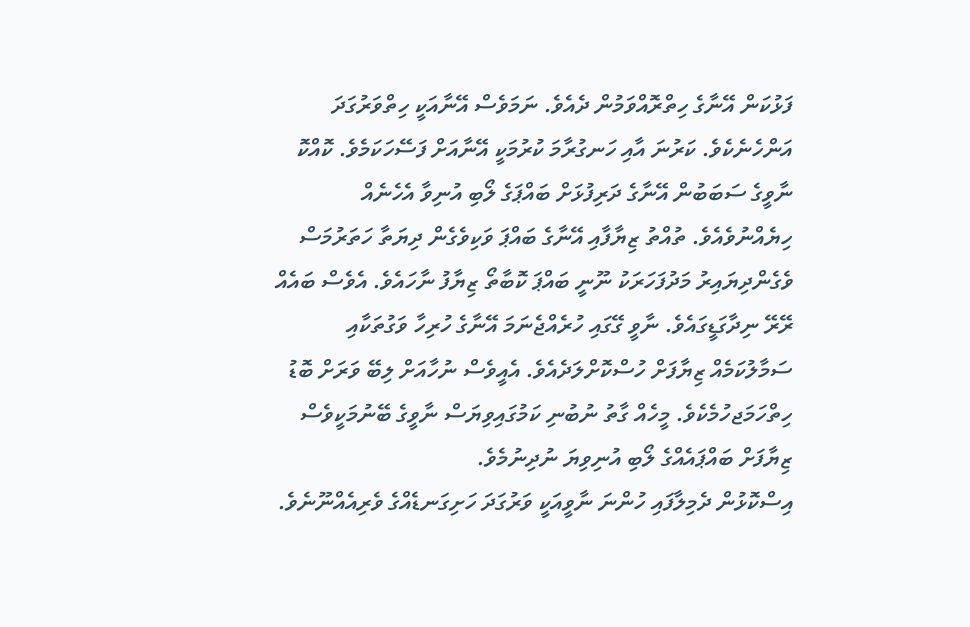ފަޅުކަން އޭނާގެ ހިތްރޮއްވަމުން ދެއެވެ. ނަމަވެސް އޭނާއަކީ ހިތްވަރުގަދަ އަންހެނެކެވެ. ކަރުނަ އާއި ހަނގުރާމަ ކުރުމަކީ އޭނާއަށް ފަސޭހަކަމެވެ. ކޮއްކޮ ނާވީގެ ސަބަބުން އޭނާގެ ދަރިފުޅަށް ބައްޕަގެ ލޯބި އުނިވާ އެހެނެއް ހިޔެއްނުވެއެވެ. ތުއްތު ޒިޔާފާއި އޭނާގެ ބައްޕަ ވަކިވެގެން ދިޔަތާ ހަތަރުމަސް ވެގެންދިޔައިރު މަދުފަހަރަކު ނޫނީ ބައްޕަ ކޮބާތޯ ޒިޔާފު ނާހައެވެ. އެވެސް ބައެއް ރޭރޭ ނިދާގަޑީގައެވެ. ނާވީ ގޭގައި ހުރެއްޖެނަމަ އޭނާގެ ހުރިހާ ވަގުތަކާއި ސަމާލުކަމެއް ޒިޔާފަށް ހުސްކޮށްލަދެއެވެ. އެއީވެސް ނުހާއަށް ލިބޭ ވަރަށް ބޮޑު ހިތްހަމަޖހުމެކެވެ. މީހެއް ގާތު ނުބުނި ކަމުގައިވިޔަސް ނާވީގެ ބޭނުމަކީވެސް ޒިޔާފަށް ބައްޕައެއްގެ ލޯބި އުނިވިޔަ ނުދިނުމެވެ.
އިސްކޮޅުން ދެމިލާފައި ހުންނަ ނާވީއަކީ ވަރުގަދަ ހަށިގަނޑެއްގެ ވެރިއެއްނޫނެވެ.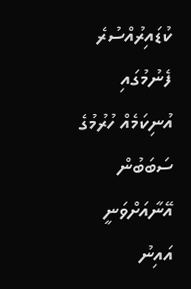ކުޑައިރުއްސުރެ ފެނުމުގައި އުނިކަމެއް ހުރުމުގެ ސަބަބުން އޭނާއަށްވަނީ އައިނު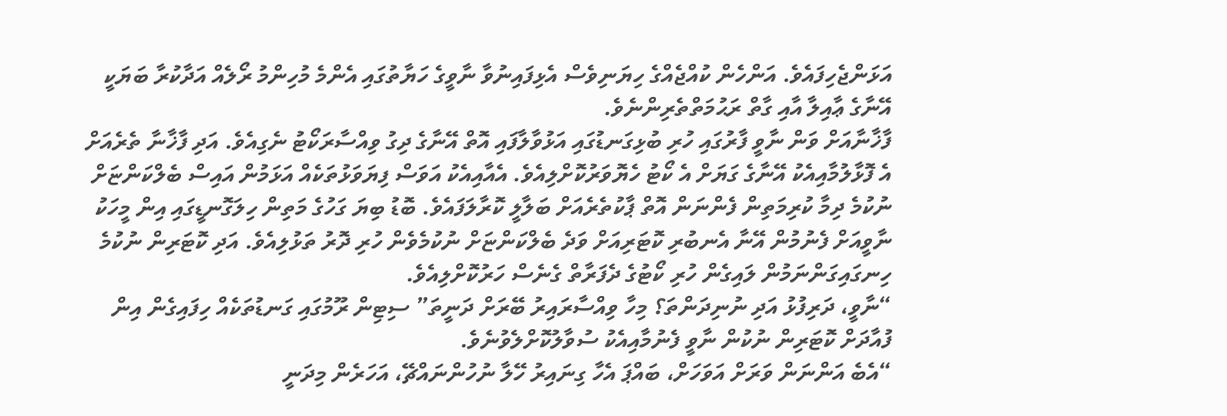އަޅަންޖެހިފައެވެ. އަންހެން ކުއްޖެއްގެ ހިޔަނިވެސް އެޅިފައިނުވާ ނާވީގެ ހަޔާތުގައި އެންމެ މުހިންމު ރޯލެއް އަދާކުރާ ބަޔަކީ އޭނާގެ ޢާއިލާ އާއި ގާތް ރަޙުމަތްތެރިންނެވެ.
ފާޚާނާއަށް ވަން ނާވީ ފާރުގައި ހުރި ބުޅިގަނޑުގައި އަޅުވާލާފައި އޮތް އޭނާގެ ދިގު ވިއްސާރަކޯޓު ނެގިއެވެ. އަދި ފާޚާނާ ތެރެއަށް އެ ފޮޅާލުމާއިއެކު އޭނާގެ ގަޔަށް އެ ކޯޓު ހެޔޮވަރުކޮށްލިއެވެ. އެއާއިއެކު އަވަސް ފިޔަވަޅުތަކެއް އަޅަމުން އައިސް ބެލްކަންޏަށް ނުކުމެ ދިމާ ކުރިމަތިން ފެންނަން އޮތް ޕާކުތެރެއަށް ބަލާލީ ކޮރާލަފައެވެ. ބޮޑު ބިޔަ ގަހުގެ މަތިން ހިލަގޮނޑީގައި އިން މީހަކު ނާވީއަށް ފެނުމުން އޭނާ އެނބުރި ކޮޓަރިއަށް ވަދެ ބެލްކަންޏަށް ނުކުމެވެން ހުރި ދޮރު ތަޅުލިއެވެ. އަދި ކޮޓަރިން ނުކުމެ ހިނގައިގަންނަމުން ލައިގެން ހުރި ކޯޓުގެ ދެފަރާތް ގެނެސް ހަރުކޮށްލިއެވެ.
“ނާވީ، ދަރިފުޅު އަދި ނުނިދަންތަ؟ މިހާ ވިއްސާރައިރު ބޭރަށް ދަނީތަ” ސިޓިން ރޫމުގައި ގަނޑުތަކެއް ހިފައިގެން އިން ފުއާދަށް ކޮޓަރިން ނުކުން ނާވީ ފެނުމާއިއެކު ސުވާލުކޮށްލެވުނެވެ.
“އެބެ އަންނަން ވަރަށް އަވަހަށް، ބައްޕަ އެހާ ގިނައިރު ހޭލާ ނުހުންނައްޗޭ، އަހަރެން މިދަނީ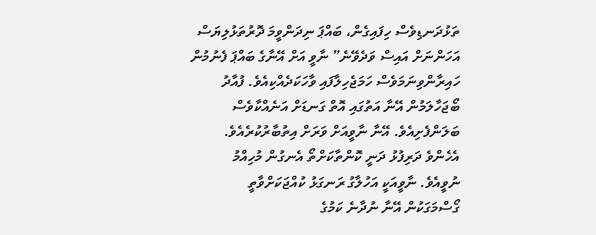ތަޅުދަނޑިވެސް ހިފައިގެން، ބައްޕަ ނިދަންވީމަ ދޮރުތަޅުލިޔަސް އަހަންނަށް އައިސް ވަދެވޭނެ” ނާވީ އަށް އޭނާގެ ބައްޕަ ފެނުމުން ހައިރާންވިނަމަވެސް ހަމަޖެހިލާފައި ވާހަކަދެއްކިއެވެ. ފުއާދު ބޯޖަހާލަމުން އޭނާ އަތުގައި އޮތް ގަނޑަށް އަނެއްކާވެސް ބަލަންފެށިއެވެ. އޭނާ ނާވީއަށް ވަރަށް އިތުބާރުކުރެއެވެ. އެހެންވެ ދަރިފުޅު ދަނީ ކޮންތާކަށްތޯ އެނގުން މުހިއްމު ނުވީއެވެ. ނާވީއަކީ އަހުލާގު ރަނގަޅު ކުއްޖަކަށްވާތީ ގޯސްމަގަކުން އޭނާ ނުދާނެ ކަމުގެ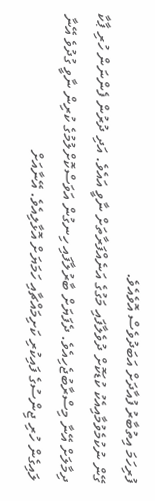ފުރިހަމަ އިތުބާރު ފުއާދަށް އަބަދުވެސް އޮވެއެވެ.
ގޭން ނުކުމެވުމާއިއެކު ކުޑަކޮށް ދުވެލާފައި މަގުގެ އަނެއްފަރާތަށް ނާވީ އައެވެ. އަދި ދުރުން ފެންނަން ހުރި ޕާކާ ދިމާލަށް އޭނާ މިސްރާބުޖެހިއެވެ. ދެފަޔަށް ބާރުލާފައި ހިނގުން އަވަސްކޮށްލުމުގެ ކުރިން ނާވީ ގުދުވެ އޭނާ ލައިގެން ހުރި ޖިންސުގެ ފައިކުރި ކަށިމައްޗާއި ހަމަޔަށް އޮޅާލިއެވެ. އޭނާއަށް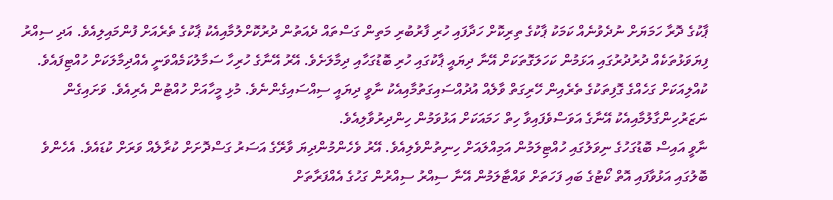ޕާކުގެ ދޮރާ ހަމަޔަށް ނުދެވުނެއް ކަމަކު ޕާކުގެ ތިރިކޮށް ހަދާފައި ހުރި ފާރުބުރި މަތިން ގަސްތައް ދެއަތުން ދުރުކޮށްލުމާއިއެކު ޕާކުގެ ތެރެއަށް ފުންމައިލިއެވެ. އަދި ސިއްރު ފިޔަވަޅުތަކެއް ދުރުދުރުގައި އަޅަމުން ކަހަލަގޮތަކަށް އޭނާ ދިޔައީ ޕާކުގައި ހުރި ބޮޑުގަހާއި ދިމާލަށެވެ. އޭރު އޭނާގެ ހުރިހާ ސަމާލުކަމެއްވަނީ އެއްދިމާލަކަށް ހުއްޓިފައެވެ. ކުއްލިއަކަށް ގަހެއްގެ ގޮފިތަކުގެ ތެރެއިން ހޭރިގަތް ވާލެއް އުދުއްސައިގަތުމާއިއެކު ނާވީ ދިޔައީ ސިއްސައިގެންނެވެ. މުޅި މީހާއަށް ހުއްޓުން އެރިއެވެ. ވަށައިގެން ނަޒަރުހިންގާލުމާއިއެކު އޭނާގެ އަވަސްވެފައިވާ ހިތް ހަމައަކަށް އަޅުވަމުން ހިންދިރުވާލިއެވެ.
ނާވީ އައިސް ބޮޑުގަހުގެ ނިވަލުގައި ހުއްޓިލަމުން އަމިއްލައަށް ހިނިތުންވެލިއެވެ. އޭރު ވެހެންމުންދިޔަ ވާރޭގެ އަސަރު ގަސްދޮށަށް ކުރާލެއް ވަރަށް ކުޑައެވެ. އެހެންވެ ބޮލުގައި އަޅުވާފައި އޮތް ކޯޓުގެ ބައި ފަހަތަށް ވައްޓާލަމުން އޭނާ ސިއްރު ސިއްރުން ގަހުގެ އެއްފަރާތަށް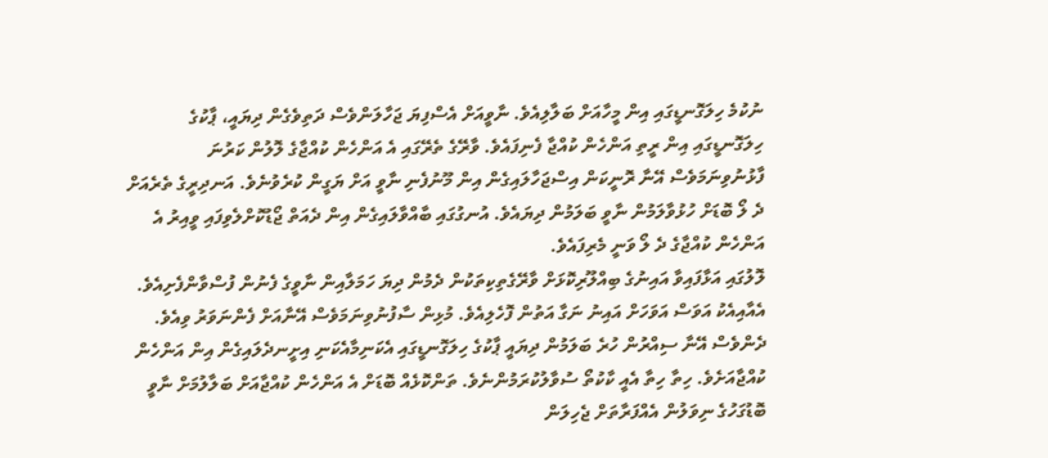ނުކުމެ ހިލަގޮނޑީގައި އިން މީހާއަށް ބަލާލިއެވެ. ނާވީއަށް އެސްފިޔަ ޖަހާލަންވެސް ދަތިވެގެން ދިޔައީ، ޕާކުގެ ހިލަގޮނޑީގައި އިން ރީތި އަންހެން ކުއްޖާ ފެނިފައެވެ. ވާރޭގެ ތެރޭގައި އެ އަންހެން ކުއްޖާގެ ލޮލުން ކަރުނަ ފާޅުނުވިނަމަވެސް އޭނާ ރޮނީކަން އިސްޖަހާލައިގެން އިން މޫނުފެނި ނާވީ އަށް ޔަގީން ކުރެވުނެވެ. އަނދިރީގެ ތެރެއަށް ދެ ލޯ ބޮޑަށް ހުޅުވާލަމުން ނާވީ ބަލަމުން ދިޔައެވެ. އުނގުގައި ބާއްވާލައިގެން އިން ދެއަތް ޖޯޑުކޮށްލެވިފައި ވީއިރު އެ އަންހެން ކުއްޖާގެ ދެ ލޯ ވަނީ މެރިފައެވެ.
ލޮލުގައި އަޅާފައިވާ އައިނުގެ ބިއްލޫރިކޮޅަށް ވާރޭގެތިކިތަކުން ދެމުން ދިޔަ ހަމަލާއިން ނާވީގެ ފެނުން ފުސްވާންފެށިއެވެ. އެއާއިއެކު އަވަސް އަވަހަށް އައިނު ނަގާ އަތުން ފޮހެލިއެވެ. މުޅިން ސާފުނުވިނަމަވެސް އޭނާއަށް ފެންނަވަރު ވިއެވެ. ދެންވެސް އޭނާ ސިއްރުން ހުރެ ބަލަމުން ދިޔައީ ޕާކުގެ ހިލަގޮނޑީގައި އެކަނިމާއެކަނި އިށީނދެލައިގެން އިން އަންހެން ކުއްޖާއަށެވެ. ހިތާ ހިތާ އެއީ ކާކުތޯ ސުވާލުކުރަމުންނެވެ. ތަންކޮޅެއް ބޮޑަށް އެ އަންހެން ކުއްޖާއަށް ބަލާލުމަށް ނާވީ ބޮޑުގަހުގެ ނިވަލުން އެއްފަރާތަށް ޖެހިލަން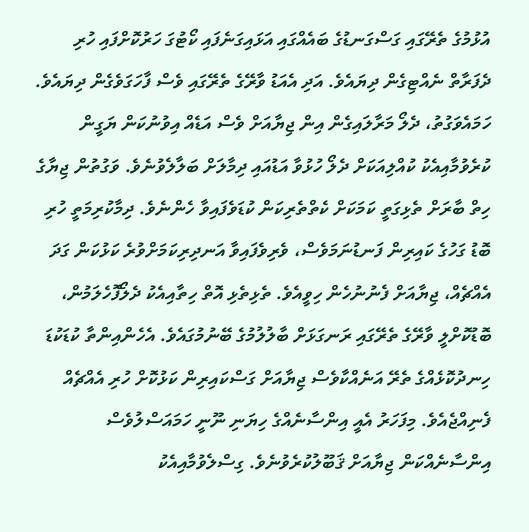އުޅުމުގެ ތެރޭގައި ގަސްގަނޑުގެ ބައެއްގައި އަޅައިގަނެފައި ކޯޓުގަ ހަރުކޮށްފައި ހުރި ދެފަރާތް ނެއްޓިގެން ދިޔައެވެ. އަދި އެއަޑު ވާރޭގެ ތެރޭގައި ވެސް ފާހަގަވެގެން ދިޔައެވެ.
ހަމައެވަގުތު، ދެލޯ މަރާލައިގެން އިން ޖިޔާއަށް ވެސް އަޑެއް އިވުނުކަން ޔަގީން ކުރެވުމާއިއެކު ކުއްލިއަކަށް ދެލޯ ހުޅުވާ އަޑުއައި ދިމާލަށް ބަލާލެވުނެވެ. ވަގުތުން ޖިޔާގެ ހިތް ބާރަށް ތެޅިގަތީ ކަމަކަށް ކެތްތެރިކަން ކުޑަވެފައިވާ ހެންނެވެ. ދިމާކުރިމަތީ ހުރި ބޮޑު ގަހުގެ ކައިރިން ފަނޑުނަމަވެސް، ވެރިވެފައިވާ އަނދިރިކަމަށްވުރެ ކަޅުކަން ގަދަ އެއްޗެއް، ޖިޔާއަށް ފެނުނުހެން ހިވީއެވެ. ތެޅިތެޅި އޮތް ހިތާއިއެކު ދެލޯފޮހެލަމުން، ބޮޑުކޮށްލީ ވާރޭގެ ތެރޭގައި ރަނގަޅަށް ބާލުލުމުގެ ބޭނުމުގައެވެ. އެހެންއިންތާ ކުޑަކުޑަ ހިނދުކޮޅެއްގެ ތެރޭ އަނެއްކާވެސް ޖިޔާއަށް ގަސްކައިރިން ކަޅުކޮށް ހުރި އެއްޗެއް ފެނިއްޖެއެވެ. މިފަހަރު އެއީ އިންސާނެއްގެ ހިޔަނި ނޫނީ ހަމައަސްލުވެސް އިންސާނެއްކަން ޖިޔާއަށް ޤަބޫލުކުރެވުނެވެ. ގިސްލެވުމާއިއެކު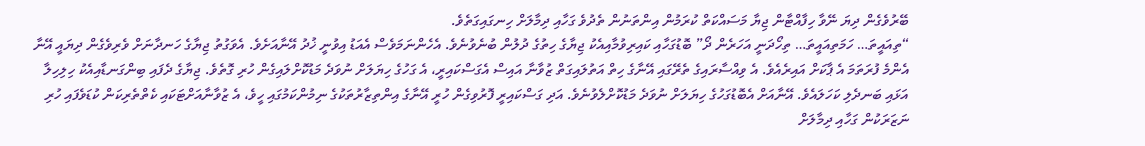ބޭރުވެގެން ދިޔަ ނޭވާ ހިފާއްޓާން ޖިޔާ މަސައްކަތް ކުރަމުން އިންތަނުން ތެދުވެ ގަހާއި ދިމާލަށް ހިނގައިގަތެވެ.
“ތިއައީތަ… ހަމަތިއައީތަ… ތިހޯދަނީ އަހަރެން ދޯ” ބޮޑުގަހާއި ކައިރިވުމާއިއެކު ޖިޔާގެ ހިތުގެ ދުލުން ބުނެވުނެވެ. އެހެންނަމަވެސް އެއަޑު އިވުނީ ޚުދު އޭނާއަށެވެ. އެވަގުތު ޖިޔާގެ ހަނދާނަށް ވެރިވެގެން ދިޔައީ އޭނާ އެންމެ ފުރަތަމަ އެ ޕާކަށް އައިރެއެވެ. އެ ވިއްސާރައިގެ ތެރޭގައި އޭނާގެ ހިތް އަތުލައިގަތް ޒުވާނާ އައިސް އެގަސްކައިރީ، އެ ގަހުގެ ހިޔަލަށް ނުވަދެ މަޑުކޮށްލައިގެން ހުރި ގޮތެވެ. ޖިޔާގެ ދެފައި ބިންގަނޑާއިއެކު ހިލިހިލާ އަޅައި ބަނދެލި ކަހަލައެވެ. އޭނާއަށް އެބޮޑުގަހުގެ ހިޔަލަށް ނުވަދެ މަޑުކޮށްލެވުނެވެ. އަދި ގަސްކައިރީ ފޮރުވިގެން ހުރީ އޭނާގެ އިންތިޒާރުތަކުގެ ނިމުންކަމުގައި ހީވެ، އެ ޒުވާނާއަށްޓަކައި ކެތްތެރިކަން ކުޑަވެފައި ހުރި ނަޒަރަކުން ގަހާއި ދިމާލަށް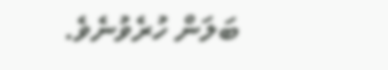ބަލަން ހުރެވުނެވެ.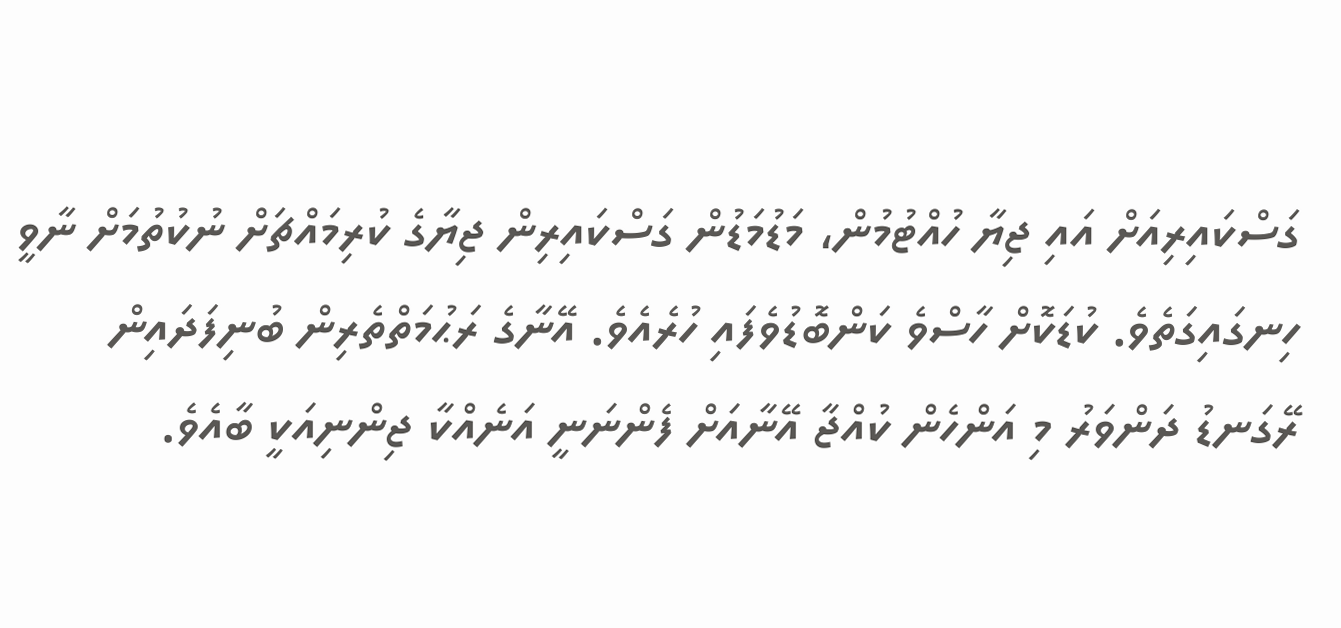ގަސްކައިރިއަށް އައި ޖިޔާ ހުއްޓުމުން، މަޑުމަޑުން ގަސްކައިރިން ޖިޔާގެ ކުރިމައްޗަށް ނުކުތުމަށް ނާވީ ހިނގައިގަތެވެ. ކުޑަކޮށް ހާސްވެ ކަންބޮޑުވެފައި ހުރެއެވެ. އޭނާގެ ރަޙުމަތްތެރިން ބުނިފަދައިން ރޭގަނޑު ދަންވަރު މި އަންހެން ކުއްޖާ އޭނާއަށް ފެންނަނީ އަނެއްކާ ޖިންނިއަކީ ބާއެވެ.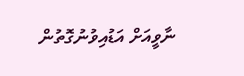ނާވީއަށް އަޑުއިވުނުގޮތުން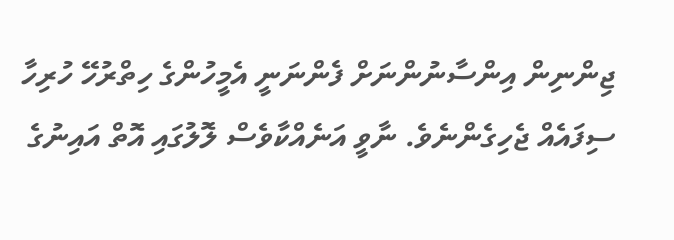ޖިންނިން އިންސާނުންނަށް ފެންނަނީ އެމީހުންގެ ހިތްރުހޭ ހުރިހާ ސިފައެއް ޖެހިގެންނެވެ. ނާވީ އަނެއްކާވެސް ލޮލުގައި އޮތް އައިނުގެ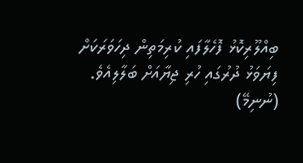ބިއްލޫރިކޮޅު ފޮހެލާފައި ކުރިމަތިން ދިހަވަރަކަށް ފިޔަވަޅު ދުރުގައި ހުރި ޖިޔާއަށް ބަލާލިއެވެ.
(ނުނިމޭ)